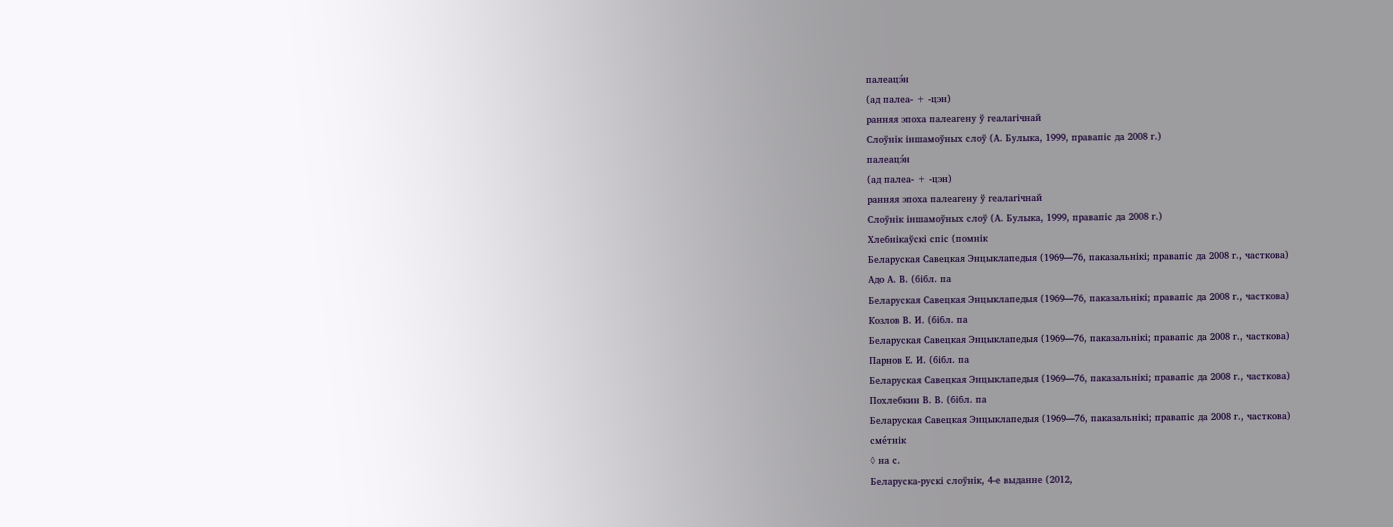палеацэ́н
(ад палеа- + -цэн)
ранняя эпоха палеагену ў геалагічнай
Слоўнік іншамоўных слоў (А. Булыка, 1999, правапіс да 2008 г.)
палеацэ́н
(ад палеа- + -цэн)
ранняя эпоха палеагену ў геалагічнай
Слоўнік іншамоўных слоў (А. Булыка, 1999, правапіс да 2008 г.)
Хлебнікаўскі спіс (помнік
Беларуская Савецкая Энцыклапедыя (1969—76, паказальнікі; правапіс да 2008 г., часткова)
Адо А. В. (бібл. па
Беларуская Савецкая Энцыклапедыя (1969—76, паказальнікі; правапіс да 2008 г., часткова)
Козлов В. И. (бібл. па
Беларуская Савецкая Энцыклапедыя (1969—76, паказальнікі; правапіс да 2008 г., часткова)
Парнов Е. И. (бібл. па
Беларуская Савецкая Энцыклапедыя (1969—76, паказальнікі; правапіс да 2008 г., часткова)
Похлебкин В. В. (бібл. па
Беларуская Савецкая Энцыклапедыя (1969—76, паказальнікі; правапіс да 2008 г., часткова)
сме́тнік
◊ на с.
Беларуска-рускі слоўнік, 4-е выданне (2012,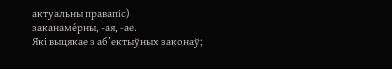актуальны правапіс)
заканаме́рны, ‑ая, ‑ае.
Які выцякае з аб’ектыўных законаў;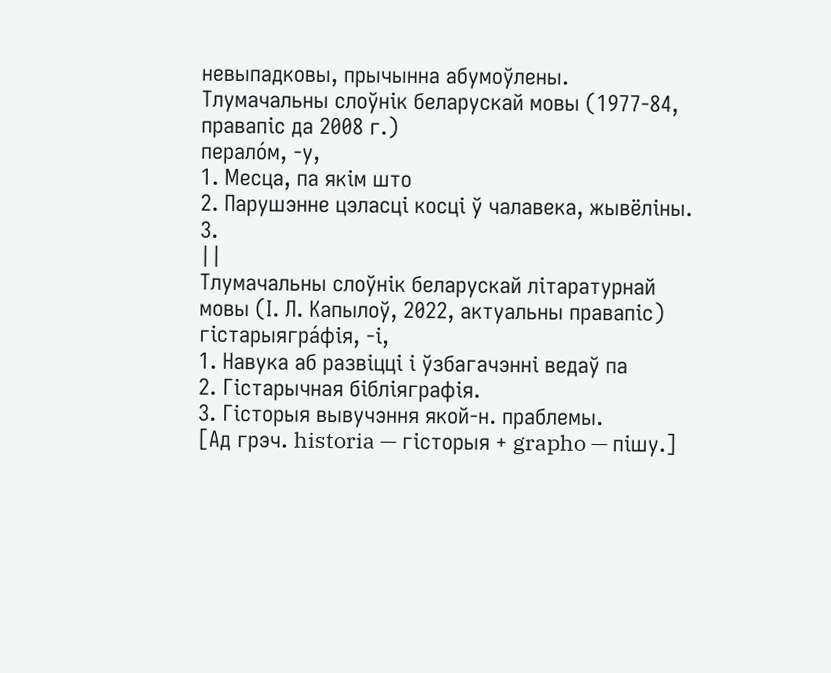невыпадковы, прычынна абумоўлены.
Тлумачальны слоўнік беларускай мовы (1977-84, правапіс да 2008 г.)
перало́м, -у,
1. Месца, па якім што
2. Парушэнне цэласці косці ў чалавека, жывёліны.
3.
||
Тлумачальны слоўнік беларускай літаратурнай мовы (І. Л. Капылоў, 2022, актуальны правапіс)
гістарыягра́фія, ‑і,
1. Навука аб развіцці і ўзбагачэнні ведаў па
2. Гістарычная бібліяграфія.
3. Гісторыя вывучэння якой‑н. праблемы.
[Ад грэч. historia — гісторыя + grapho — пішу.]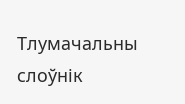Тлумачальны слоўнік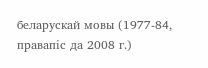беларускай мовы (1977-84, правапіс да 2008 г.)